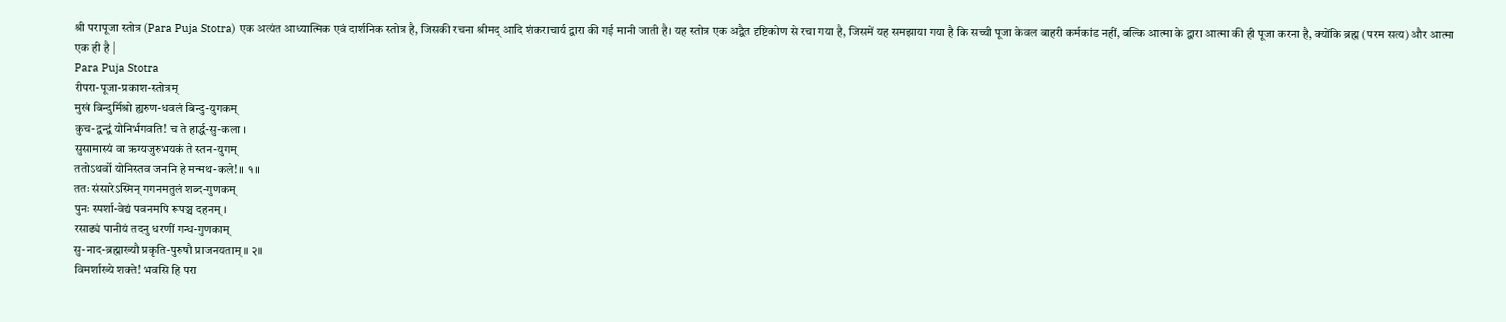श्री परापूजा स्तोत्र (Para Puja Stotra) एक अत्यंत आध्यात्मिक एवं दार्शनिक स्तोत्र है, जिसकी रचना श्रीमद् आदि शंकराचार्य द्वारा की गई मानी जाती है। यह स्तोत्र एक अद्वैत दृष्टिकोण से रचा गया है, जिसमें यह समझाया गया है कि सच्ची पूजा केवल बाहरी कर्मकांड नहीं, बल्कि आत्मा के द्वारा आत्मा की ही पूजा करना है, क्योंकि ब्रह्म (परम सत्य) और आत्मा एक ही है |
Para Puja Stotra
रीपरा-पूजा-प्रकाश-स्तोत्रम्
मुखं बिन्दुर्मिश्रो ह्यरुण-धवलं बिन्दु-युगकम्
कुच-द्वन्द्वं योनिर्भगवति! च ते हार्द्ध-सु-कला ।
सुसामास्यं वा ऋग्यजुरुभयकं ते स्तन-युगम्
ततोऽथर्वो योनिस्तव जननि हे मन्मथ-कले! ॥ १॥
ततः संसारेऽस्मिन् गगनमतुलं शब्द-गुणकम्
पुनः स्पर्शा-वेद्यं पवनमपि रूपञ्च दहनम् ।
रसाढ्यं पानीयं तदनु धरणीं गन्ध-गुणकाम्
सु-नाद-ब्रह्माख्यौ प्रकृति-पुरुषौ प्राजनयताम् ॥ २॥
विमर्शाख्ये शक्ते! भवसि हि परा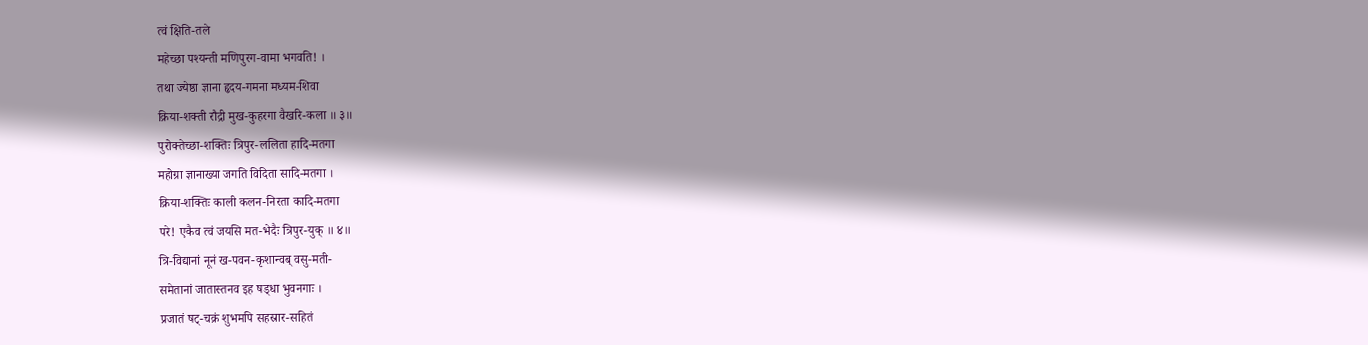त्वं क्षिति-तले
महेच्छा पश्यन्ती मणिपुरग-वामा भगवति! ।
तथा ज्येष्ठा ज्ञाना हृदय-गमना मध्यम-शिवा
क्रिया-शक्ती रौद्री मुख-कुहरगा वैखरि-कला ॥ ३॥
पुरोक्तेच्छा-शक्तिः त्रिपुर-ललिता हादि-मतगा
महोग्रा ज्ञानाख्या जगति विदिता सादि-मतगा ।
क्रिया-शक्तिः काली कलन-निरता कादि-मतगा
परे! एकैव त्वं जयसि मत-भेदैः त्रिपुर-युक् ॥ ४॥
त्रि-विद्यानां नूनं ख-पवन-कृशान्वब् वसु-मती-
समेतानां जातास्तनव इह षड्धा भुवनगाः ।
प्रजातं षट्-चक्रं शुभमपि सहस्रार-सहितं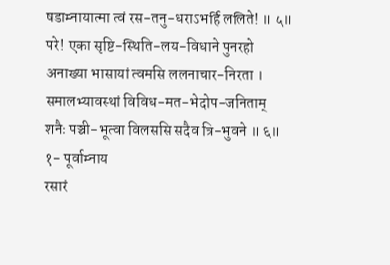षडाम्नायात्मा त्वं रस-तनु-धराऽभर्हि ललिते! ॥ ५॥
परे! एका सृष्टि-स्थिति-लय-विधाने पुनरहो
अनाख्या भासायां त्वमसि ललनाचार-निरता ।
समालभ्यावस्थां विविध-मत-भेदोप-जनिताम्
शनैः पञ्ची-भूत्वा विलससि सदैव त्रि-भुवने ॥ ६॥
१- पूर्वाम्नाय
रसारं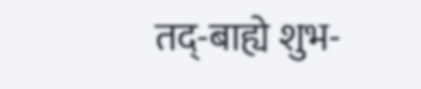तद्-बाह्ये शुभ-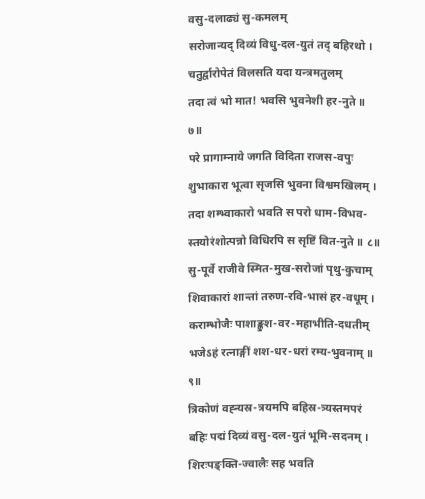वसु-दलाढ्यं सु-कमलम्
सरोजान्यद् दिव्यं विधु-दल-युतं तद् बहिरथो ।
चतुर्द्वारोपेतं विलसति यदा यन्त्रमतुलम्
तदा त्वं भो मात! भवसि भुवनेशी हर-नुते ॥ ७॥
परे प्रागाम्नाये जगति विदिता राजस-वपुः
शुभाकारा भूत्वा सृजसि भुवना विश्वमखिलम् ।
तदा शम्भ्वाकारो भवति स परो धाम-विभव-
स्तयोरंशोत्पन्नो विधिरपि स सृष्टिं वित-नुते ॥ ८॥
सु-पूर्वे राजीवे स्मित-मुख-सरोजां पृथु-कुचाम्
शिवाकारां शान्तां तरुण-रवि-भासं हर-वधूम् ।
कराम्भोजैः पाशाङ्कुश-वर-महाभीति-दधतीम्
भजेऽहं रत्नाङ्गीं शश-धर-धरां रम्य-भुवनाम् ॥ ९॥
त्रिकोणं वह्न्यस्र-त्रयमपि बहिस्र-त्र्यस्तमपरं
बहिः पद्मं दिव्यं वसु-दल-युतं भूमि-सदनम् ।
शिरःपङ्क्ति-ज्वालैः सह भवति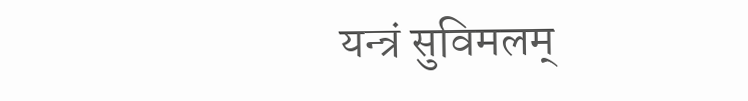यन्त्रं सुविमलम्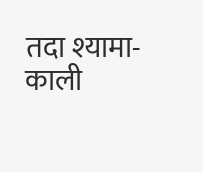तदा श्यामा-काली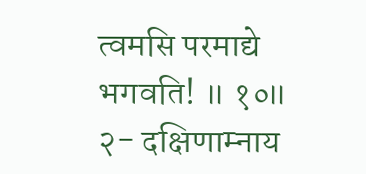त्वमसि परमाद्ये भगवति! ॥ १०॥
२- दक्षिणाम्नाय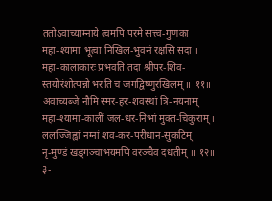ततोऽवाच्याम्नाये त्वमपि परमे सत्त्व-गुणका
महा-श्यामा भूत्वा निखिल-भुवनं रक्षसि सदा ।
महा-कालाकारः प्रभवति तदा श्रीपर-शिव-
स्तयोरंशोत्पन्नो भरति च जगद्विष्णुरखिलम् ॥ ११॥
अवाच्यब्जे नौमि स्मर-हर-शवस्थां त्रि-नयनाम्
महा-श्यामा-कालीं जल-धर-निभां मुक्त-चिकुराम् ।
ललज्जिह्वां नग्नां शव-कर-परीधान-सुकटिम्
नृ-मुण्डं खड्गञ्चाभयमपि वरञ्चैव दधतीम् ॥ १२॥
३-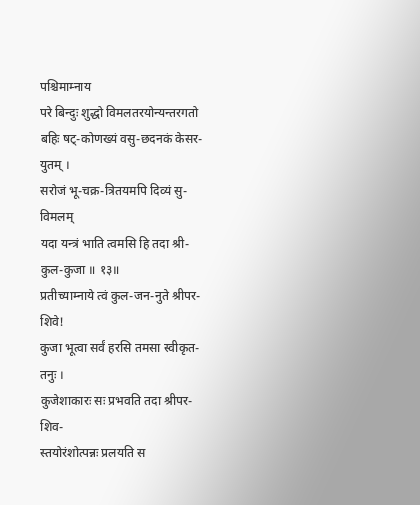पश्चिमाम्नाय
परे बिन्दुः शुद्धो विमलतरयोन्यन्तरगतो
बहिः षट्-कोणख्यं वसु-छदनकं केसर-युतम् ।
सरोजं भू-चक्र-त्रितयमपि दिव्यं सु-विमलम्
यदा यन्त्रं भाति त्वमसि हि तदा श्री-कुल-कुजा ॥ १३॥
प्रतीच्याम्नाये त्वं कुल-जन-नुते श्रीपर-शिवे!
कुजा भूत्वा सर्वं हरसि तमसा स्वीकृत-तनुः ।
कुजेशाकारः सः प्रभवति तदा श्रीपर-शिव-
स्तयोरंशोत्पन्नः प्रलयति स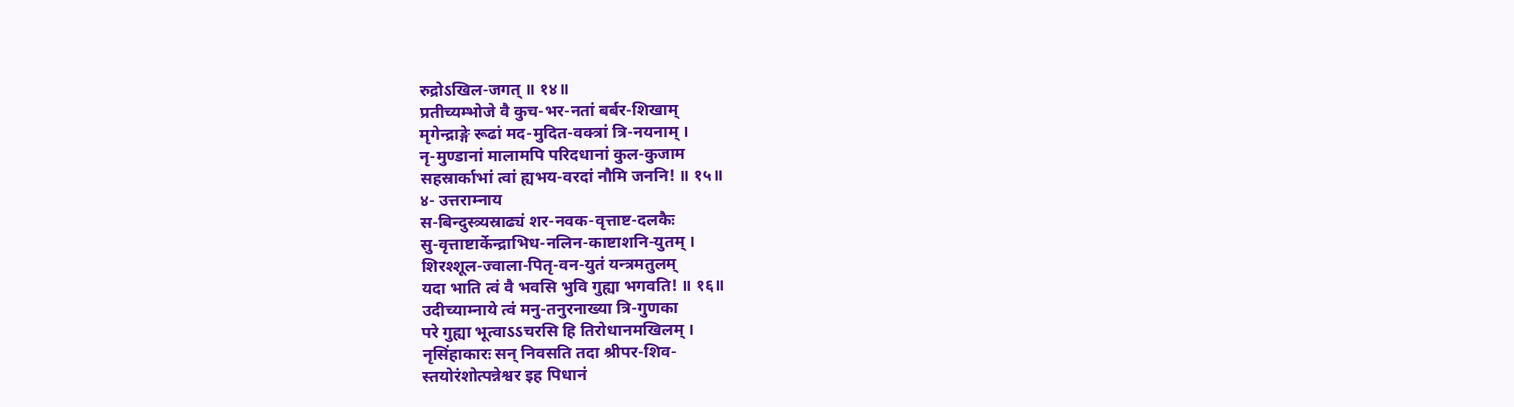रुद्रोऽखिल-जगत् ॥ १४॥
प्रतीच्यम्भोजे वै कुच-भर-नतां बर्बर-शिखाम्
मृगेन्द्राङ्गे रूढां मद-मुदित-वक्त्रां त्रि-नयनाम् ।
नृ-मुण्डानां मालामपि परिदधानां कुल-कुजाम
सहस्रार्काभां त्वां ह्यभय-वरदां नौमि जननि! ॥ १५॥
४- उत्तराम्नाय
स-बिन्दुस्त्र्यस्राढ्यं शर-नवक-वृत्ताष्ट-दलकैः
सु-वृत्ताष्टार्केन्द्राभिध-नलिन-काष्टाशनि-युतम् ।
शिरश्शूल-ज्वाला-पितृ-वन-युतं यन्त्रमतुलम्
यदा भाति त्वं वै भवसि भुवि गुह्या भगवति! ॥ १६॥
उदीच्याम्नाये त्वं मनु-तनुरनाख्या त्रि-गुणका
परे गुह्या भूत्वाऽऽचरसि हि तिरोधानमखिलम् ।
नृसिंहाकारः सन् निवसति तदा श्रीपर-शिव-
स्तयोरंशोत्पन्नेश्वर इह पिधानं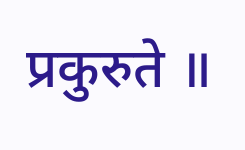प्रकुरुते ॥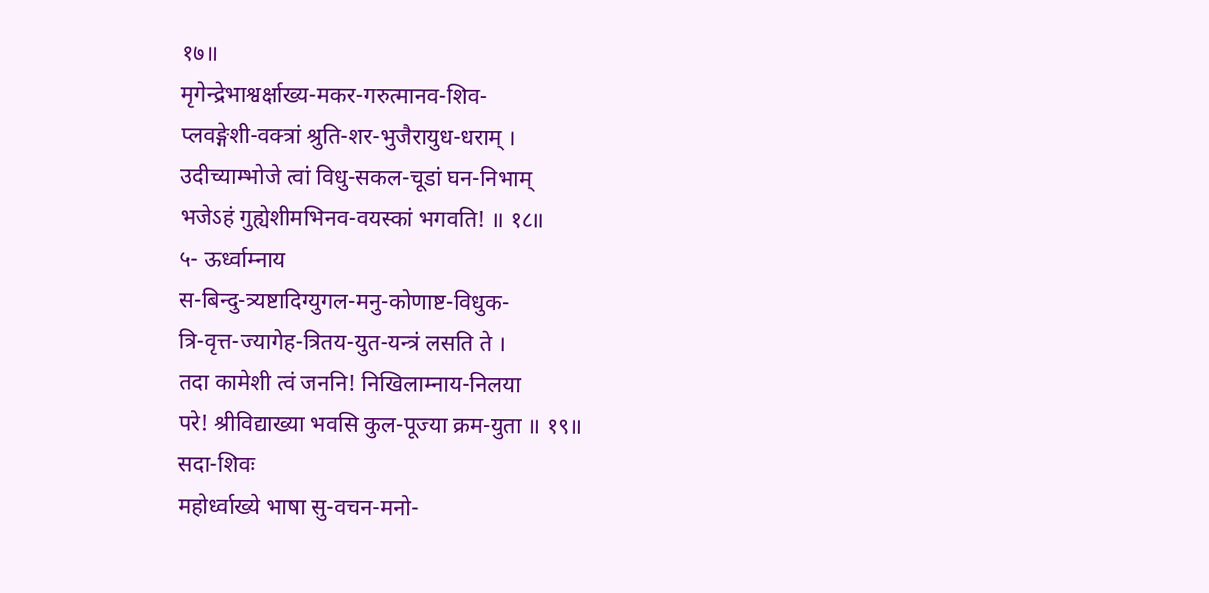१७॥
मृगेन्द्रेभाश्वर्क्षाख्य-मकर-गरुत्मानव-शिव-
प्लवङ्गेशी-वक्त्रां श्रुति-शर-भुजैरायुध-धराम् ।
उदीच्याम्भोजे त्वां विधु-सकल-चूडां घन-निभाम्
भजेऽहं गुह्येशीमभिनव-वयस्कां भगवति! ॥ १८॥
५- ऊर्ध्वाम्नाय
स-बिन्दु-त्र्यष्टादिग्युगल-मनु-कोणाष्ट-विधुक-
त्रि-वृत्त-ज्यागेह-त्रितय-युत-यन्त्रं लसति ते ।
तदा कामेशी त्वं जननि! निखिलाम्नाय-निलया
परे! श्रीविद्याख्या भवसि कुल-पूज्या क्रम-युता ॥ १९॥
सदा-शिवः
महोर्ध्वाख्ये भाषा सु-वचन-मनो-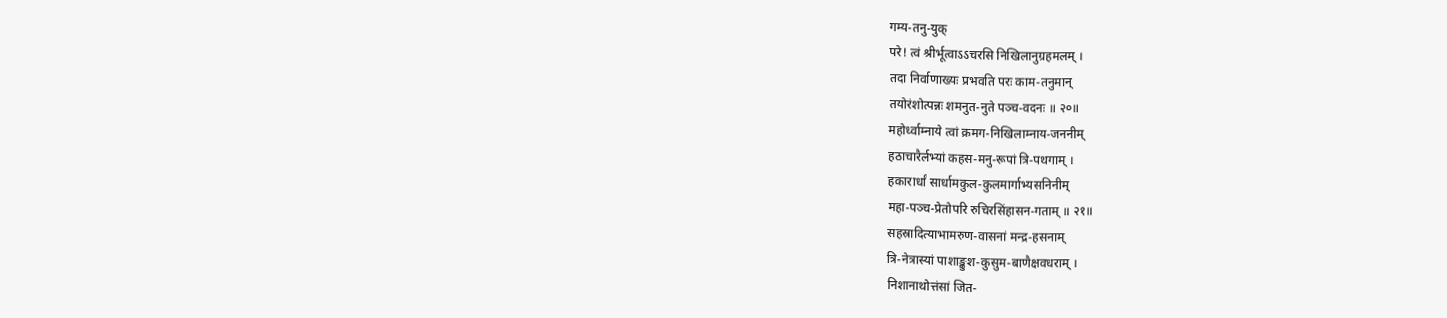गम्य-तनु-युक्
परे! त्वं श्रीर्भूत्वाऽऽचरसि निखिलानुग्रहमलम् ।
तदा निर्वाणाख्यः प्रभवति परः काम-तनुमान्
तयोरंशोत्पन्नः शमनुत-नुते पञ्च-वदनः ॥ २०॥
महोर्ध्वाम्नाये त्वां क्रमग-निखिलाम्नाय-जननीम्
हठाचारैर्लभ्यां कहस-मनु-रूपां त्रि-पथगाम् ।
हकारार्धां सार्धामकुल-कुलमार्गाभ्यसनिनीम्
महा-पञ्च-प्रेतोपरि रुचिरसिंहासन-गताम् ॥ २१॥
सहस्रादित्याभामरुण-वासनां मन्द्र-हसनाम्
त्रि-नेत्रास्यां पाशाङ्कुश-कुसुम-बाणैक्षवधराम् ।
निशानाथोत्तंसां जित-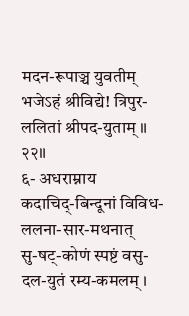मदन-रूपाञ्च युवतीम्
भजेऽहं श्रीविद्ये! त्रिपुर-ललितां श्रीपद-युताम् ॥ २२॥
६- अधराम्नाय
कदाचिद्-बिन्दूनां विविध-ललना-सार-मथनात्
सु-षट्-कोणं स्पष्टं वसु-दल-युतं रम्य-कमलम् ।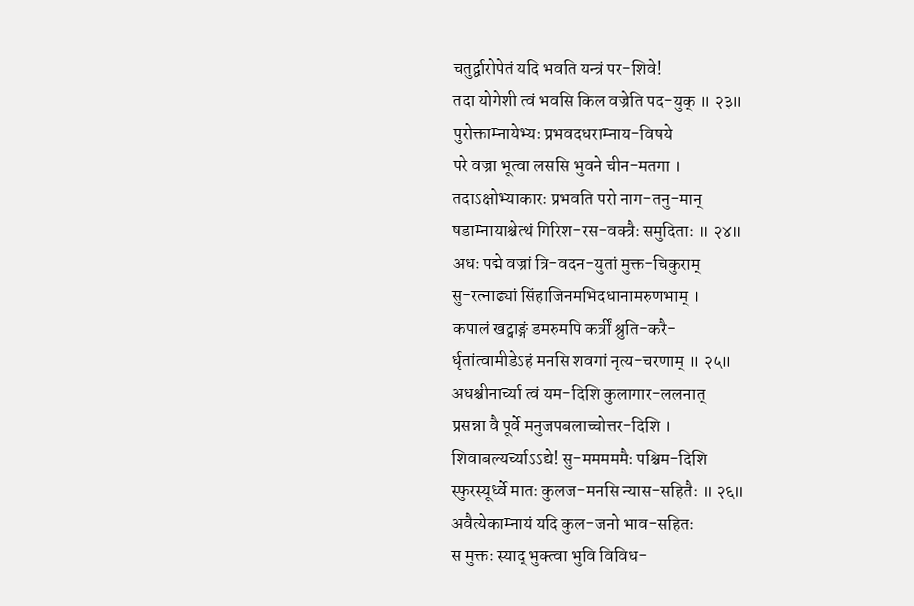चतुर्द्वारोपेतं यदि भवति यन्त्रं पर-शिवे!
तदा योगेशी त्वं भवसि किल वज्रेति पद-युक् ॥ २३॥
पुरोक्ताम्नायेभ्यः प्रभवदधराम्नाय-विषये
परे वज्रा भूत्वा लससि भुवने चीन-मतगा ।
तदाऽक्षोभ्याकारः प्रभवति परो नाग-तनु-मान्
षडाम्नायाश्चेत्थं गिरिश-रस-वक्त्रैः समुदिताः ॥ २४॥
अधः पद्मे वज्रां त्रि-वदन-युतां मुक्त-चिकुराम्
सु-रत्नाढ्यां सिंहाजिनमभिदधानामरुणभाम् ।
कपालं खट्वाङ्गं डमरुमपि कर्त्रीं श्रुति-करै-
र्धृतांत्वामीडेऽहं मनसि शवगां नृत्य-चरणाम् ॥ २५॥
अधश्चीनार्च्या त्वं यम-दिशि कुलागार-ललनात्
प्रसन्ना वै पूर्वे मनुजपबलाच्चोत्तर-दिशि ।
शिवाबल्यर्च्याऽऽद्ये! सु-मममममैः पश्चिम-दिशि
स्फुरस्यूर्ध्वे मातः कुलज-मनसि न्यास-सहितैः ॥ २६॥
अवैत्येकाम्नायं यदि कुल-जनो भाव-सहितः
स मुक्तः स्याद् भुक्त्वा भुवि विविध-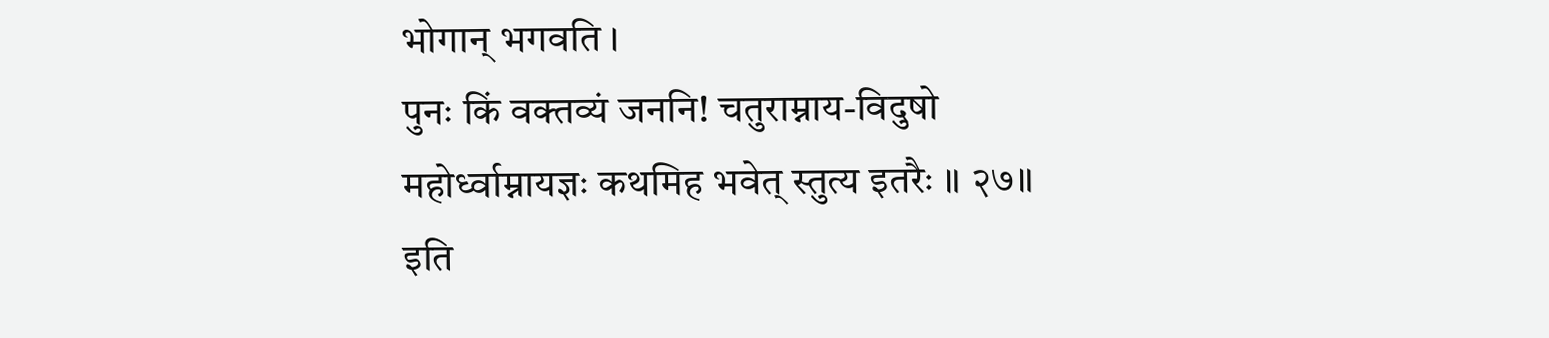भोगान् भगवति ।
पुनः किं वक्तव्यं जननि! चतुराम्नाय-विदुषो
महोर्ध्वाम्नायज्ञः कथमिह भवेत् स्तुत्य इतरैः ॥ २७॥
इति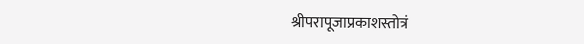श्रीपरापूजाप्रकाशस्तोत्रं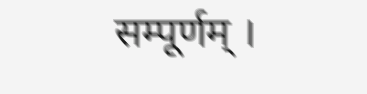सम्पूर्णम् ।